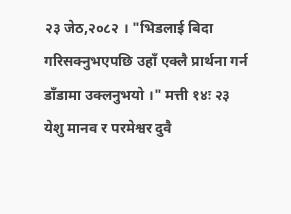२३ जेठ,२०८२ । "भिडलाई बिदा गरिसक्नुभएपछि उहाँ एक्लै प्रार्थना गर्न डाँडामा उक्लनुभयो ।" मत्ती १४ः २३
येशु मानव र परमेश्वर दुवै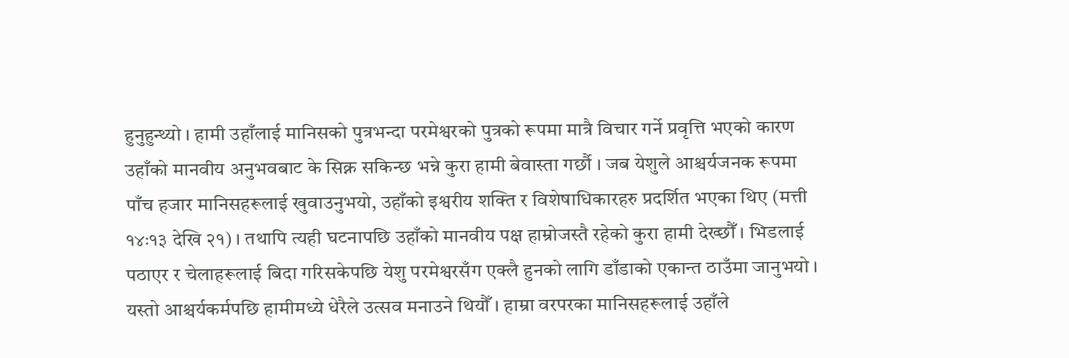हुनुहुन्थ्यो । हामी उहाँलाई मानिसको पुत्रभन्दा परमेश्वरको पुत्रको रूपमा मात्रै विचार गर्ने प्रवृत्ति भएको कारण उहाँको मानवीय अनुभवबाट के सिक्न सकिन्छ भन्ने कुरा हामी बेवास्ता गर्छौ । जब येशुले आश्चर्यजनक रूपमा पाँच हजार मानिसहरूलाई खुवाउनुभयो, उहाँको इश्वरीय शक्ति र विशेषाधिकारहरु प्रदर्शित भएका थिए (मत्ती १४ः१३ देखि २१) । तथापि त्यही घटनापछि उहाँको मानवीय पक्ष हाम्रोजस्तै रहेको कुरा हामी देख्छौँ । भिडलाई पठाएर र चेलाहरूलाई बिदा गरिसकेपछि येशु परमेश्वरसँग एक्लै हुनको लागि डाँडाको एकान्त ठाउँमा जानुभयो । यस्तो आश्चर्यकर्मपछि हामीमध्ये धेरैले उत्सव मनाउने थियौँ । हाम्रा वरपरका मानिसहरूलाई उहाँले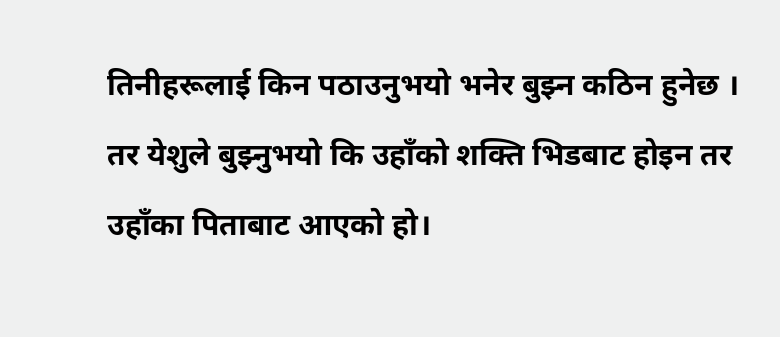तिनीहरूलाई किन पठाउनुभयो भनेर बुझ्न कठिन हुनेछ । तर येशुले बुझ्नुभयो कि उहाँको शक्ति भिडबाट होइन तर उहाँका पिताबाट आएको हो।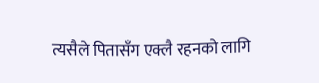त्यसैले पितासँग एक्लै रहनको लागि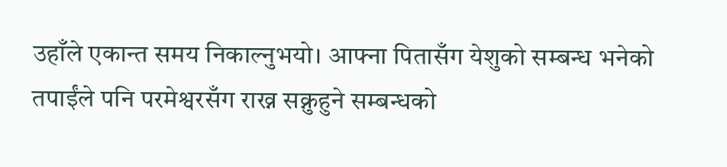उहाँले एकान्त समय निकाल्नुभयो। आफ्ना पितासँग येशुको सम्बन्ध भनेको तपाईंले पनि परमेश्वरसँग राख्न सक्नुहुने सम्बन्धको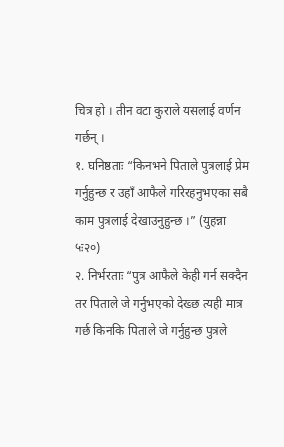चित्र हो । तीन वटा कुराले यसलाई वर्णन गर्छन् ।
१. घनिष्ठताः “किनभने पिताले पुत्रलाई प्रेम गर्नुहुन्छ र उहाँ आफैले गरिरहनुभएका सबै काम पुत्रलाई देखाउनुहुन्छ ।” (युहन्ना ५ः२०)
२. निर्भरताः “पुत्र आफैले केही गर्न सक्दैन तर पिताले जे गर्नुभएको देख्छ त्यही मात्र गर्छ किनकि पिताले जे गर्नुहुन्छ पुत्रले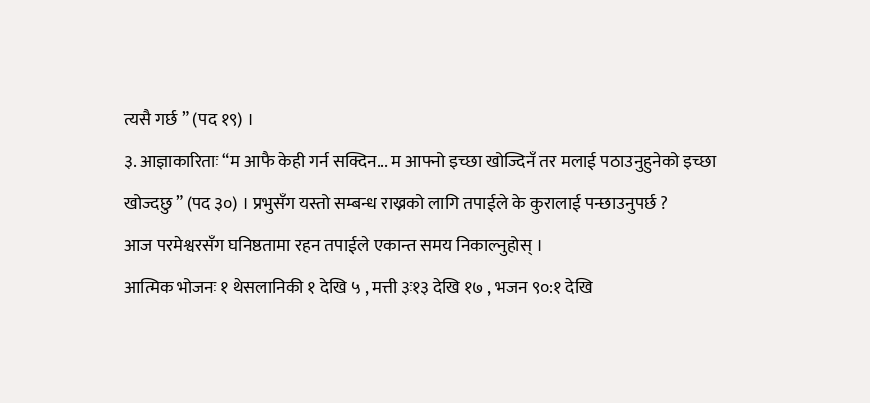त्यसै गर्छ ” (पद १९) ।
३. आज्ञाकारिताः “म आफै केही गर्न सक्दिन... म आफ्नो इच्छा खोज्दिनँ तर मलाई पठाउनुहुनेको इच्छा खोज्दछु ” (पद ३०) । प्रभुसँग यस्तो सम्बन्ध राख्नको लागि तपाईले के कुरालाई पन्छाउनुपर्छ ?
आज परमेश्वरसँग घनिष्ठतामा रहन तपाईले एकान्त समय निकाल्नुहोस् ।
आत्मिक भोजनः १ थेसलानिकी १ देखि ५ , मत्ती ३ः१३ देखि १७ , भजन ९०:१ देखि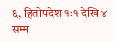६, हितोपदेश १ः१ देखि ४ सम्म